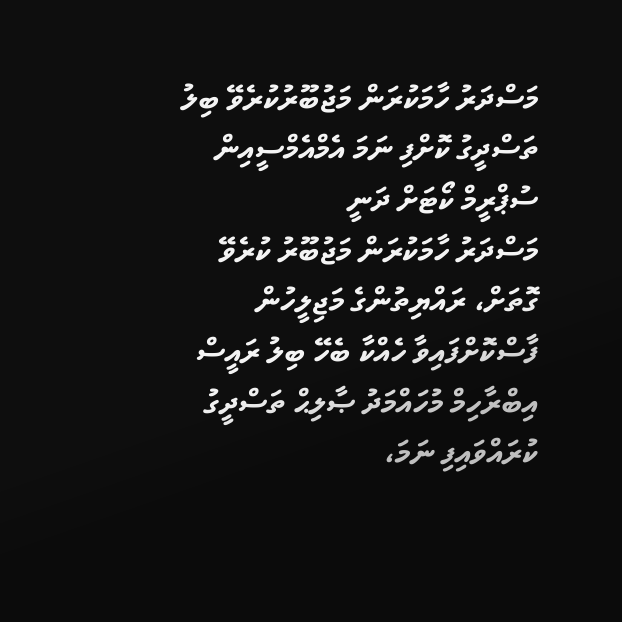މަސްދަރު ހާމަކުރަން މަޖުބޫރުކުރެވޭ ބިލު ތަސްދީގު ކޮށްފި ނަމަ އެމްއެމްސީއިން ސުޕްރީމް ކޯޓަށް ދަނީ
މަސްދަރު ހާމަކުރަން މަޖުބޫރު ކުރެވޭ ގޮތަށް، ރައްޔިތުންގެ މަޖިލީހުން ފާސްކޮށްފައިވާ ހެއްކާ ބެހޭ ބިލު ރައީސް އިބްރާހިމް މުހައްމަދު ޞާލިޙް ތަސްދީގު ކުރައްވައިފި ނަމަ،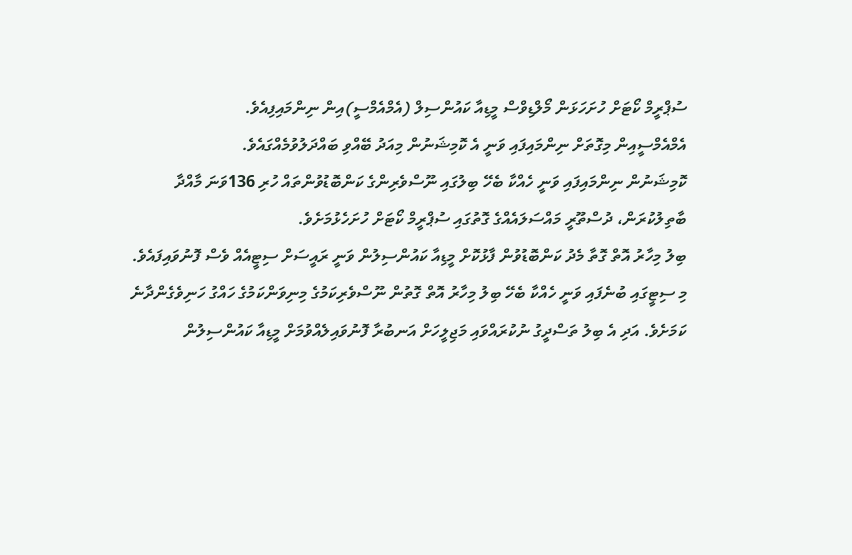ސުޕްރީމް ކޯޓަށް ހުށަހަޅަން މޯލްޑިވްސް މީޑިއާ ކައުންސިލް (އެމްއެމްސީ)އިން ނިންމައިފިއެވެ.
އެމްއެމްސީއިން މިގޮތަށް ނިންމައިފައި ވަނީ އެ ކޮމިޝަނުން މިއަދު ބޭއްވި ބައްދަލުވުމެއްގައެވެ.
ކޮމިޝަނުން ނިންމައިފައި ވަނީ ހެއްކާ ބެހޭ ބިލުގައި ނޫސްވެރިންގެ ކަންބޮޑުވުންތައް ހުރި 136ވަނަ މާއްދާ ބާތިލުކުރަން، ދުސްތޫރީ މައްސަލައެއްގެ ގޮތުގައި ސުޕްރީމް ކޯޓަށް ހުށަހެޅުމަށެވެ.
ބިލު މިހާރު އޮތް ގޮތާ މެދު ކަންބޮޑުވުން ފާޅުކޮށް މީޑިއާ ކައުންސިލުން ވަނީ ރައީސަށް ސިޓީއެއް ވެސް ފޮނުވައިފައެވެ.
މި ސިޓީގައި ބުނެފައި ވަނީ ހެއްކާ ބެހޭ ބިލު މިހާރު އޮތް ގޮތުން ނޫސްވެރިކަމުގެ މިނިވަންކަމުގެ ހައްގު ހަނިވެގެންދާނެ ކަމަށެވެ. އަދި އެ ބިލު ތަސްދީގު ނުކުރައްވައި މަޖިލީހަށް އަނބުރާ ފޮނުވައިލެއްވުމަށް މީޑިއާ ކައުންސިލުން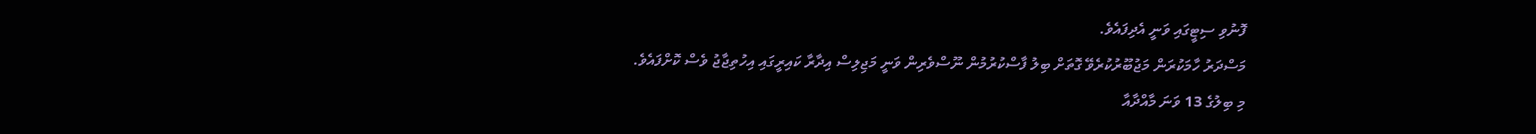ފޮނުވި ސިޓީގައި ވަނީ އެދިފައެވެ.
މަސްދަރު ހާމަކުރަން މަޖުބޫރުކުރެވޭ ގޮތަށް ބިލު ފާސްކުރުމުން ނޫސްވެރިން ވަނީ މަޖިލިސް އިދާރާ ކައިރީގައި އިހުތިޖާޖު ވެސް ކޮށްފައެވެ.
މި ބިލުގެ 13 ވަނަ މާއްދާއާ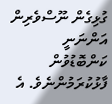ގުޅިގެން ނޫސްވެރިން އަންނަނީ ކަންބޮޑުވުން ފާޅުކުރަމުންނެވެ. އެ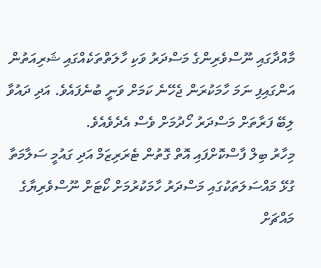މާއްދާގައި ނޫސްވެރިންގެ މަސްދަރު ވަކި ހާލަތްތަކެއްގައި ޝަރިއަތުން އަންގައިފި ނަމަ ހާމަކުރަން ޖެހޭނެ ކަމަށް ވަނީ ބުނެފައެވެ. އަދި ދައުވާ ލިބޭ ފަރާތަށް މަސްދަރު ހޯދުމަށް ވެސް އެދެވެއެވެ.
މިހާރު ބިލް ފާސްކޮށްފައި އޮތް ގޮތުން ޓެރަރިޒަމް އަދި ގައުމީ ސަލާމަތާ ގުޅޭ މައްސަލަތަކުގައި މަސްދަރު ހާމަކުރުމަށް ކޯޓަށް ނޫސްވެރިޔާގެ މައްޗަށް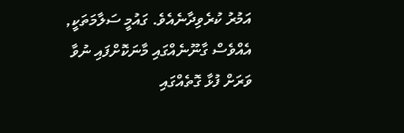އަމުރު ކުރެވިދާނެއެވެ. ގައުމީ ސަލާމަތަކީ, އެއްވެސް ގާނޫނެއްގައި މާނަކޮށްފައި ނުވާ ވަރަށް ފުޅާ ގޮތެއްގައި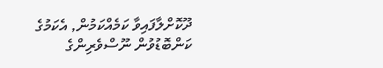ދޫކޮށްލާފައިވާ ކަމެއްކަމުން, އެކަމުގެ ކަންބޮޑުވުން ނޫސްވެރިންގެ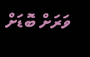ވަރަށް ބޮޑަށް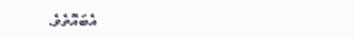އެބައޮތެވެ.